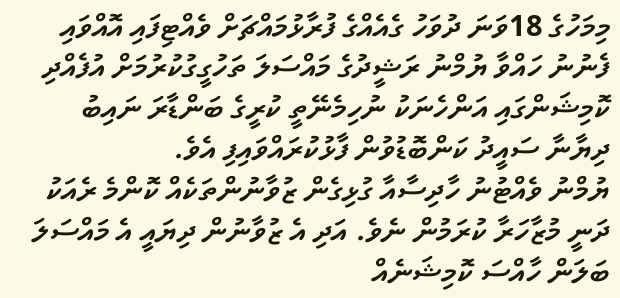މިމަހުގެ 18ވަނަ ދުވަހު ގެއެއްގެ ފުރާޅުމައްޗަށް ވެއްޓިފައި އޮއްވައި ފެނުނު ހައްވާ ޔުމްނު ރަޝީދުގެ މައްސަލަ ތަހުގީގުކުރުމަށް އުފެއްދި ކޮމިޝަންގައި އަންހެނަކު ނުހިމެނޭތީ ކުރީގެ ބަންޑާރަ ނައިބު ދިޔާނާ ސައީދު ކަންބޮޑުވުން ފާޅުކުރައްވައިފި އެވެ.
ޔުމްނު ވެއްޓުނު ހާދިސާއާ ގުޅިގެން ޒުވާނުންތަކެއް ކޮންމެ ރެއަކު ދަނީ މުޒާހަރާ ކުރަމުން ނެވެ. އަދި އެ ޒުވާނުން ދިޔައީ އެ މައްސަލަ ބަލަން ހާއްސަ ކޮމިޝަނެއް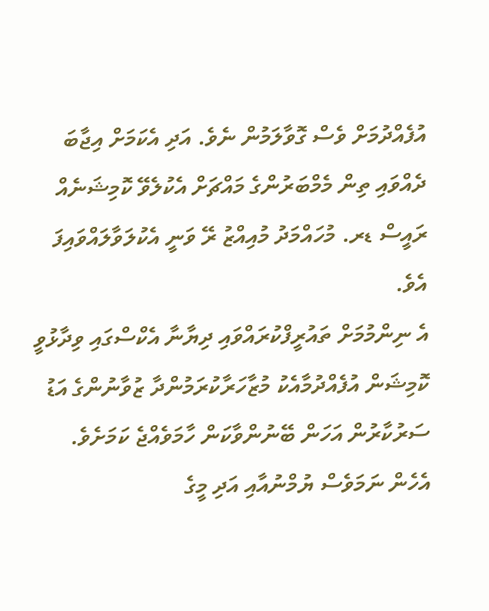އުފެއްދުމަށް ވެސް ގޮވާލަމުން ނެވެ. އަދި އެކަމަށް އިޖާބަ ދެއްވައި ތިން މެމްބަރުންގެ މައްޗަށް އެކުލެވޭ ކޮމިޝަނެއް ރައީސް ޑރ. މުހައްމަދު މުއިއްޒު ރޭ ވަނީ އެކުލަވާލައްވައިފަ އެވެ.
އެ ނިންމުމަށް ތައުރީފްކުރައްވައި ދިޔާނާ އެކްސްގައި ވިދާޅުވީ ކޮމިޝަން އުފެއްދުމާއެކު މުޒާހަރާކުރަމުންދާ ޒުވާނުންގެ އަޑު ސަރުކާރުން އަހަން ބޭނުންވާކަން ހާމަވެއްޖެ ކަމަށެވެ.
އެހެން ނަމަވެސް ޔުމްނުއާއި އަދި މީގެ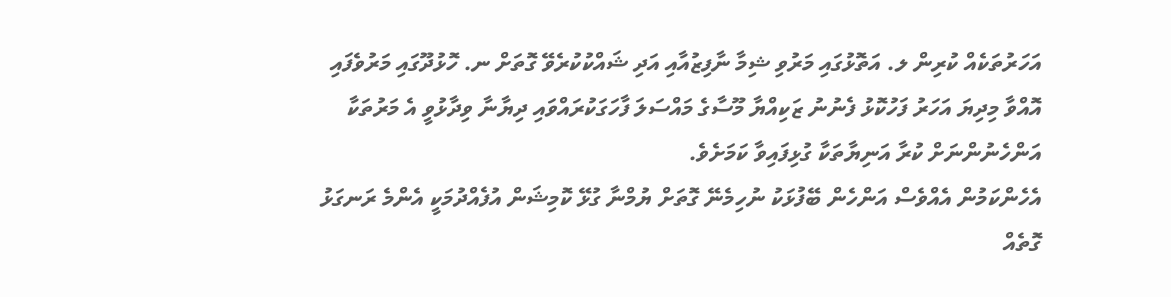އަހަރުތަކެއް ކުރިން ލ. އަތޮޅުގައި މަރުވި ޝިމާ ނާފިޒުއާއި އަދި ޝައްކުކުރެވޭ ގޮތަށް ނ. ހޮޅުދޫގައި މަރުވެފައި އޮއްވާ މިދިޔަ އަހަރު ފަހުކޮޅު ފެނުނު ޒަކިއްޔާ މޫސާގެ މައްސަލަ ފާހަގަކުރައްވައި ދިޔާނާ ވިދާޅުވީ އެ މަރުތަކާ އަންހެނުންނަށް ކުރާ އަނިޔާތަކާ ގުޅިފައިވާ ކަމަށެވެ.
އެހެންކަމުން އެއްވެސް އަންހެން ބޭފުޅަކު ނުހިމެނޭ ގޮތަށް ޔުމްނާ ގުޅޭ ކޮމިޝަން އުފެއްދުމަކީ އެންމެ ރަނގަޅު ގޮތެއް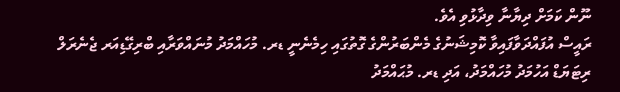ނޫން ކަމަށް ދިޔާނާ ވިދާޅުވި އެވެ.
ރައީސް އުފައްދަވާފައިވާ ކޮމިޝަނުގެ މެންބަރުންގެ ގޮތުގައި ހިމެނެނީ ޑރ. މުހައްމަދު މުނައްވަރާއި ބްރިގޭޑިއަރ ޖެނެރަލް ރިޓަޔަޑް އަހުމަދު މުހައްމަދު، އަދި ޑރ. މުޙައްމަދު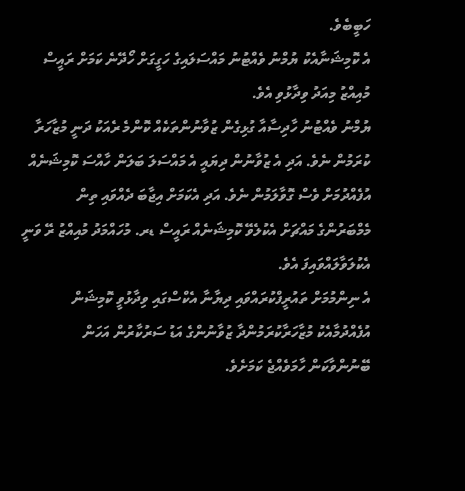ހަބީބެވެ.
އެ ކޮމިޝަނާއެކު ޔުމްނު ވެއްޓުނު މައްސަލައިގެ ހަގީގަށް ހޯދޭނެ ކަމަށް ރައީސް މުއިއްޒު މިއަދު ވިދާޅުވި އެވެ.
ޔުމްނު ވެއްޓުނު ހާދިސާއާ ގުޅިގެން ޒުވާނުންތަކެއް ކޮންމެ ރެއަކު ދަނީ މުޒާހަރާ ކުރަމުން ނެވެ. އަދި އެ ޒުވާނުން ދިޔައީ އެ މައްސަލަ ބަލަން ހާއްސަ ކޮމިޝަނެއް އުފެއްދުމަށް ވެސް ގޮވާލަމުން ނެވެ. އަދި އެކަމަށް އިޖާބަ ދެއްވައި ތިން މެމްބަރުންގެ މައްޗަށް އެކުލެވޭ ކޮމިޝަނެއް ރައީސް ޑރ. މުހައްމަދު މުއިއްޒު ރޭ ވަނީ އެކުލަވާލައްވައިފަ އެވެ.
އެ ނިންމުމަށް ތައުރީފްކުރައްވައި ދިޔާނާ އެކްސްގައި ވިދާޅުވީ ކޮމިޝަން އުފެއްދުމާއެކު މުޒާހަރާކުރަމުންދާ ޒުވާނުންގެ އަޑު ސަރުކާރުން އަހަން ބޭނުންވާކަން ހާމަވެއްޖެ ކަމަށެވެ.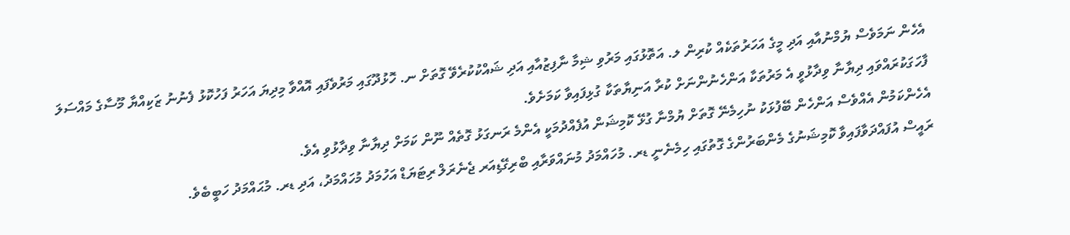އެހެން ނަމަވެސް ޔުމްނުއާއި އަދި މީގެ އަހަރުތަކެއް ކުރިން ލ. އަތޮޅުގައި މަރުވި ޝިމާ ނާފިޒުއާއި އަދި ޝައްކުކުރެވޭ ގޮތަށް ނ. ހޮޅުދޫގައި މަރުވެފައި އޮއްވާ މިދިޔަ އަހަރު ފަހުކޮޅު ފެނުނު ޒަކިއްޔާ މޫސާގެ މައްސަލަ ފާހަގަކުރައްވައި ދިޔާނާ ވިދާޅުވީ އެ މަރުތަކާ އަންހެނުންނަށް ކުރާ އަނިޔާތަކާ ގުޅިފައިވާ ކަމަށެވެ.
އެހެންކަމުން އެއްވެސް އަންހެން ބޭފުޅަކު ނުހިމެނޭ ގޮތަށް ޔުމްނާ ގުޅޭ ކޮމިޝަން އުފެއްދުމަކީ އެންމެ ރަނގަޅު ގޮތެއް ނޫން ކަމަށް ދިޔާނާ ވިދާޅުވި އެވެ.
ރައީސް އުފައްދަވާފައިވާ ކޮމިޝަނުގެ މެންބަރުންގެ ގޮތުގައި ހިމެނެނީ ޑރ. މުހައްމަދު މުނައްވަރާއި ބްރިގޭޑިއަރ ޖެނެރަލް ރިޓަޔަޑް އަހުމަދު މުހައްމަދު، އަދި ޑރ. މުޙައްމަދު ހަބީބެވެ.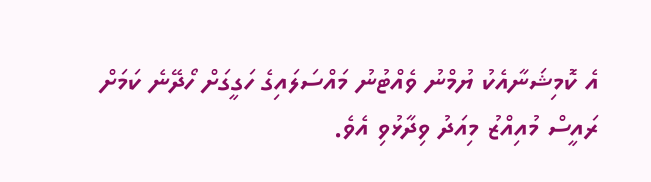އެ ކޮމިޝަނާއެކު ޔުމްނު ވެއްޓުނު މައްސަލައިގެ ހަގީގަށް ހޯދޭނެ ކަމަށް ރައީސް މުއިއްޒު މިއަދު ވިދާޅުވި އެވެ.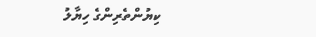ކިޔުންތެރިންގެ ހިޔާލު